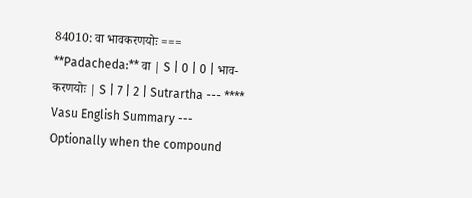84010: वा भावकरणयोः === **Padacheda:** वा | S | 0 | 0 | भाव-करणयोः | S | 7 | 2 | Sutrartha --- **** Vasu English Summary --- Optionally when the compound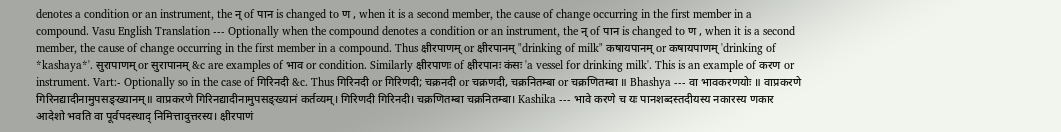denotes a condition or an instrument, the न् of पान is changed to ण , when it is a second member, the cause of change occurring in the first member in a compound. Vasu English Translation --- Optionally when the compound denotes a condition or an instrument, the न् of पान is changed to ण , when it is a second member, the cause of change occurring in the first member in a compound. Thus क्षीरपाणम् or क्षीरपानम् "drinking of milk" कषायपानम् or कषायपाणम् 'drinking of *kashaya*'. सुरापाणम् or सुरापानम् &c are examples of भाव or condition. Similarly क्षीरपाणः of क्षीरपानः कंसः 'a vessel for drinking milk'. This is an example of करण or instrument. Vart:- Optionally so in the case of गिरिनदी &c. Thus गिरिनदी or गिरिणदी; चक्रनदी or चक्रणदी, चक्रनितम्बा or चक्रणितम्बा ॥ Bhashya --- वा भावकरणयोः ॥ वाप्रकरणे गिरिनद्यादीनामुपसङ्ख्यानम्॥ वाप्रकरणे गिरिनद्यादीनामुपसङ्ख्यानं कर्तव्यम्। गिरिणदी गिरिनदी। चक्रणितम्बा चक्रनितम्बा। Kashika --- भावे करणे च यः पानशब्दस्तदीयस्य नकारस्य णकार आदेशो भवति वा पूर्वपदस्थाद् निमित्तादुत्तरस्य। क्षीरपाणं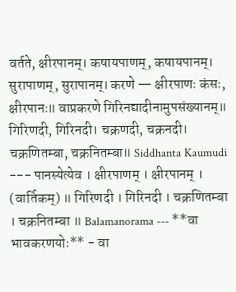वर्तते, क्षीरपानम्। कषायपाणम्, कषायपानम्। सुरापाणम्, सुरापानम्। करणे — क्षीरपाणः कंसः, क्षीरपानः॥ वाप्रकरणे गिरिनद्यादीनामुपसंख्यानम्॥ गिरिणदी, गिरिनदी। चक्रणदी, चक्रनदी। चक्रणितम्बा, चक्रनितम्बा॥ Siddhanta Kaumudi --- पानस्येत्येव । क्षीरपाणम् । क्षीरपानम् । (वार्तिकम्) ॥ गिरिणदी । गिरिनदी । चक्रणितम्बा । चक्रनितम्बा ॥ Balamanorama --- **वा भावकरणयोः** - वा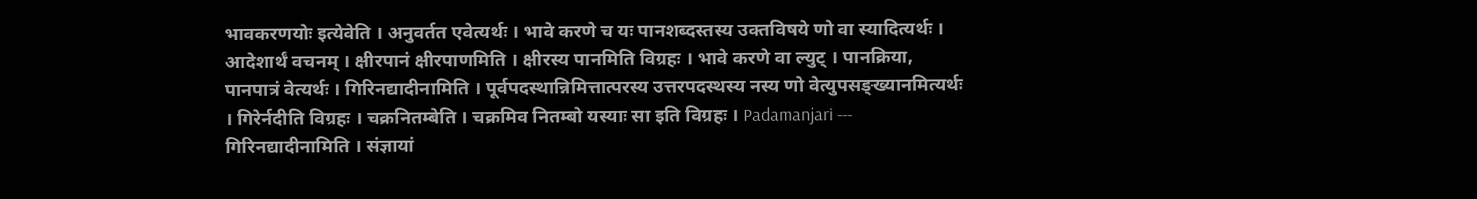भावकरणयोः इत्येवेति । अनुवर्तत एवेत्यर्थः । भावे करणे च यः पानशब्दस्तस्य उक्तविषये णो वा स्यादित्यर्थः । आदेशार्थं वचनम् । क्षीरपानं क्षीरपाणमिति । क्षीरस्य पानमिति विग्रहः । भावे करणे वा ल्युट् । पानक्रिया, पानपात्रं वेत्यर्थः । गिरिनद्यादीनामिति । पूर्वपदस्थान्निमित्तात्परस्य उत्तरपदस्थस्य नस्य णो वेत्युपसङ्ख्यानमित्यर्थः । गिरेर्नदीति विग्रहः । चक्रनितम्बेति । चक्रमिव नितम्बो यस्याः सा इति विग्रहः । Padamanjari --- गिरिनद्यादीनामिति । संज्ञायां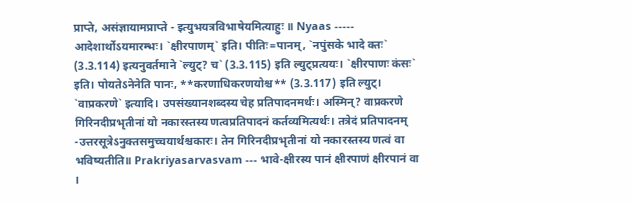प्राप्ते, असंज्ञायामप्राप्ते - इत्युभयत्रविभाषेयमित्याहुः ॥ Nyaas ----- आदेशार्थोऽयमारम्भः। `क्षीरपाणम्` इति। पीतिः=पानम्, `नपुंसके भादे क्तः` (3.3.114) इत्यनुवर्तमाने `ल्युट्? च` (3.3.115) इति ल्युट्प्रत्ययः। `क्षीरपाणः कंसः` इति। पोयतेऽनेनेति पानः, **करणाधिकरणयोश्च** (3.3.117) इति ल्युट्। `वाप्रकरणे` इत्यादि। उपसंख्यानशब्दस्य चेह प्रतिपादनमर्थः। अस्मिन्? वाप्रकरणे गिरिनदीप्रभृतीनां यो नकारस्तस्य णत्वप्रतिपादनं कर्तव्यमित्यर्थः। तत्रेदं प्रतिपादनम् -उत्तरसूत्रेऽनुक्तसमुच्चयार्थश्चकारः। तेन गिरिनदीप्रभृतीनां यो नकारस्तस्य णत्वं वा भविष्यतीति॥ Prakriyasarvasvam --- भावे-क्षीरस्य पानं क्षीरपाणं क्षीरपानं वा ।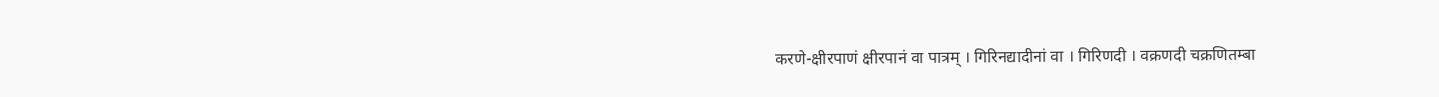करणे-क्षीरपाणं क्षीरपानं वा पात्रम् । गिरिनद्यादीनां वा । गिरिणदी । वक्रणदी चक्रणितम्बा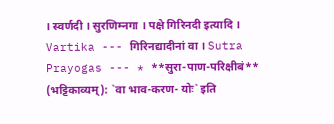। स्वर्णदी । सुरणिम्नगा । पक्षे गिरिनदी इत्यादि । Vartika --- गिरिनद्यादीनां वा । Sutra Prayogas --- * **सुरा-पाण-परिक्षीबं** (भट्टिकाव्यम्): `वा भाव-करण- योः` इति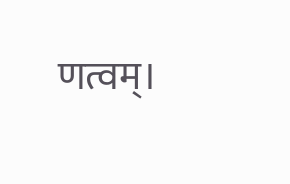णत्वम्।